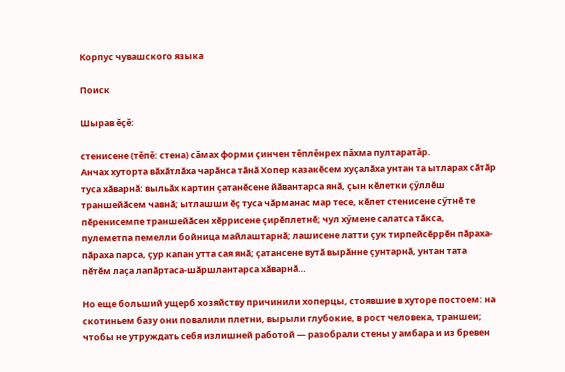Корпус чувашского языка

Поиск

Шырав ĕçĕ:

стенисене (тĕпĕ: стена) сăмах форми çинчен тĕплĕнрех пăхма пултаратăр.
Анчах хуторта вӑхӑтлӑха чарӑнса тӑнӑ Хопер казакӗсем хуҫалӑха унтан та ытларах сӑтӑр туса хӑварнӑ: выльӑх картин ҫатанӗсене йӑвантарса янӑ, ҫын кӗлетки ҫӳллӗш траншейӑсем чавнӑ; ытлашши ӗҫ туса чӑрманас мар тесе, кӗлет стенисене сӳтнӗ те пӗренисемпе траншейӑсен хӗррисене ҫирӗплетнӗ; чул хӳмене салатса тӑкса, пулеметпа пемелли бойница майлаштарнӑ; лашисене латти ҫук тирпейсӗррӗн пӑраха-пӑраха парса, ҫур капан утта сая янӑ; ҫатансене вутӑ вырӑнне ҫунтарнӑ, унтан тата пӗтӗм лаҫа лапӑртаса-шӑршлантарса хӑварнӑ…

Но еще больший ущерб хозяйству причинили хоперцы, стоявшие в хуторе постоем: на скотиньем базу они повалили плетни, вырыли глубокие, в рост человека, траншеи; чтобы не утруждать себя излишней работой — разобрали стены у амбара и из бревен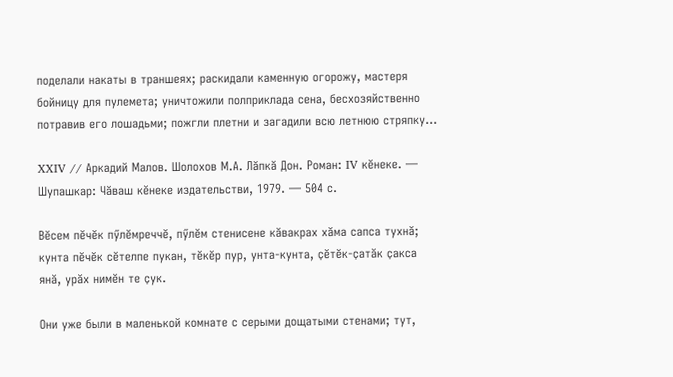поделали накаты в траншеях; раскидали каменную огорожу, мастеря бойницу для пулемета; уничтожили полприклада сена, бесхозяйственно потравив его лошадьми; пожгли плетни и загадили всю летнюю стряпку…

XXIV // Аркадий Малов. Шолохов М.А. Лӑпкӑ Дон. Роман: IV кӗнеке. — Шупашкар: Чӑваш кӗнеке издательстви, 1979. — 504 с.

Вӗсем пӗчӗк пӳлӗмреччӗ, пӳлӗм стенисене кӑвакрах хӑма сапса тухнӑ; кунта пӗчӗк сӗтелпе пукан, тӗкӗр пур, унта-кунта, ҫӗтӗк-ҫатӑк ҫакса янӑ, урӑх нимӗн те ҫук.

Они уже были в маленькой комнате с серыми дощатыми стенами; тут,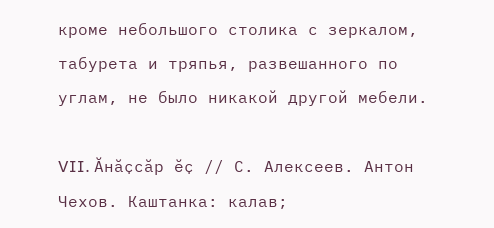кроме небольшого столика с зеркалом, табурета и тряпья, развешанного по углам, не было никакой другой мебели.

VII. Ӑнӑҫсӑр ӗҫ // С. Алексеев. Антон Чехов. Каштанка: калав;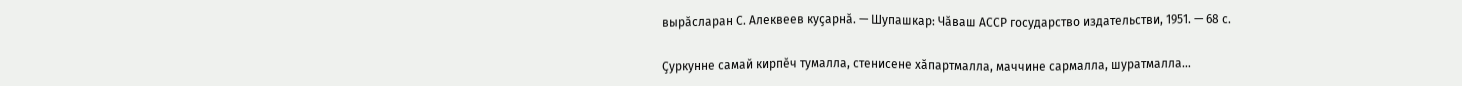вырӑсларан С. Алеквеев куҫарнӑ. — Шупашкар: Чӑваш АССР государство издательстви, 1951. — 68 с.

Ҫуркунне самай кирпӗч тумалла, стенисене хӑпартмалла, маччине сармалла, шуратмалла…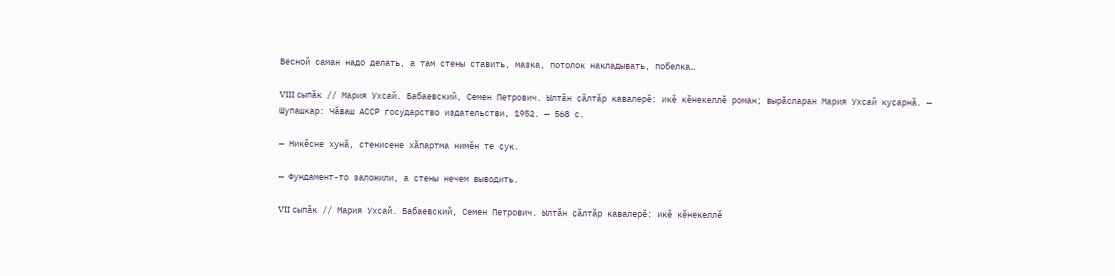Весной саман надо делать, а там стены ставить, мазка, потолок накладывать, побелка…

VIII сыпӑк // Мария Ухсай. Бабаевский, Семен Петрович. Ылтӑн ҫӑлтӑр кавалерӗ: икӗ кӗнекеллӗ роман; вырӑсларан Мария Ухсай куҫарнӑ. — Шупашкар: Чӑваш АССР государство издательстви, 1952. — 568 с.

— Никӗсне хунӑ, стенисене хӑпартма нимӗн те ҫук.

— Фундамент-то заложили, а стены нечем выводить.

VII сыпӑк // Мария Ухсай. Бабаевский, Семен Петрович. Ылтӑн ҫӑлтӑр кавалерӗ: икӗ кӗнекеллӗ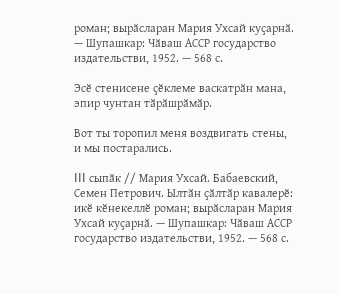роман; вырӑсларан Мария Ухсай куҫарнӑ. — Шупашкар: Чӑваш АССР государство издательстви, 1952. — 568 с.

Эсӗ стенисене ҫӗклеме васкатрӑн мана, эпир чунтан тӑрӑшрӑмӑр.

Вот ты торопил меня воздвигать стены, и мы постарались.

III сыпӑк // Мария Ухсай. Бабаевский, Семен Петрович. Ылтӑн ҫӑлтӑр кавалерӗ: икӗ кӗнекеллӗ роман; вырӑсларан Мария Ухсай куҫарнӑ. — Шупашкар: Чӑваш АССР государство издательстви, 1952. — 568 с.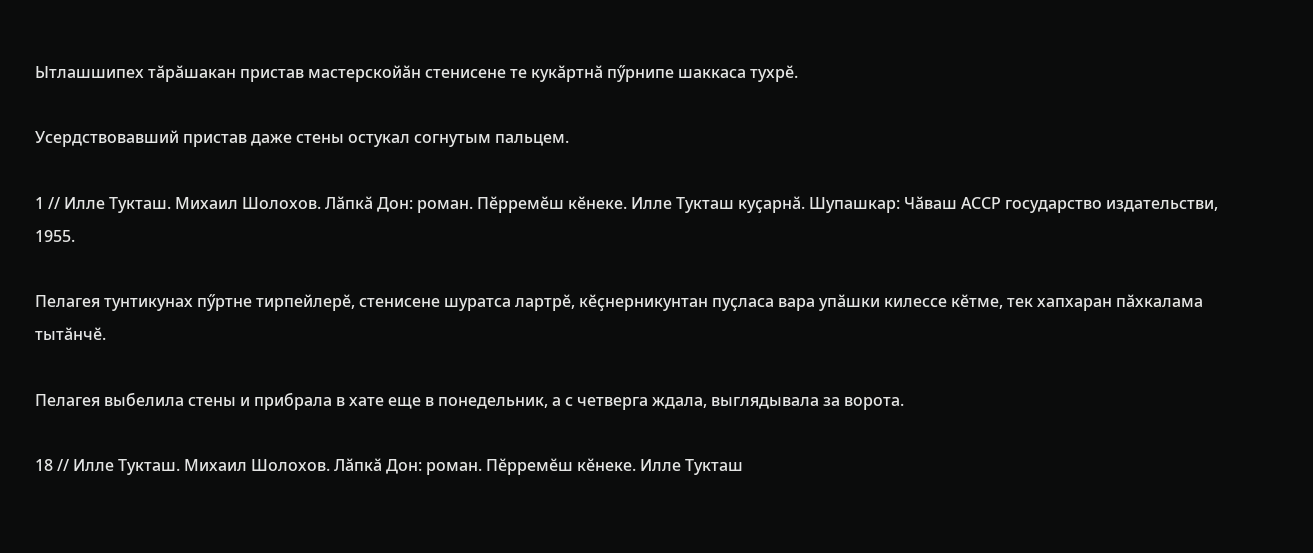Ытлашшипех тӑрӑшакан пристав мастерскойӑн стенисене те кукӑртнӑ пӳрнипе шаккаса тухрӗ.

Усердствовавший пристав даже стены остукал согнутым пальцем.

1 // Илле Тукташ. Михаил Шолохов. Лӑпкӑ Дон: роман. Пӗрремӗш кӗнеке. Илле Тукташ куҫарнӑ. Шупашкар: Чӑваш АССР государство издательстви, 1955.

Пелагея тунтикунах пӳртне тирпейлерӗ, стенисене шуратса лартрӗ, кӗҫнерникунтан пуҫласа вара упӑшки килессе кӗтме, тек хапхаран пӑхкалама тытӑнчӗ.

Пелагея выбелила стены и прибрала в хате еще в понедельник, а с четверга ждала, выглядывала за ворота.

18 // Илле Тукташ. Михаил Шолохов. Лӑпкӑ Дон: роман. Пӗрремӗш кӗнеке. Илле Тукташ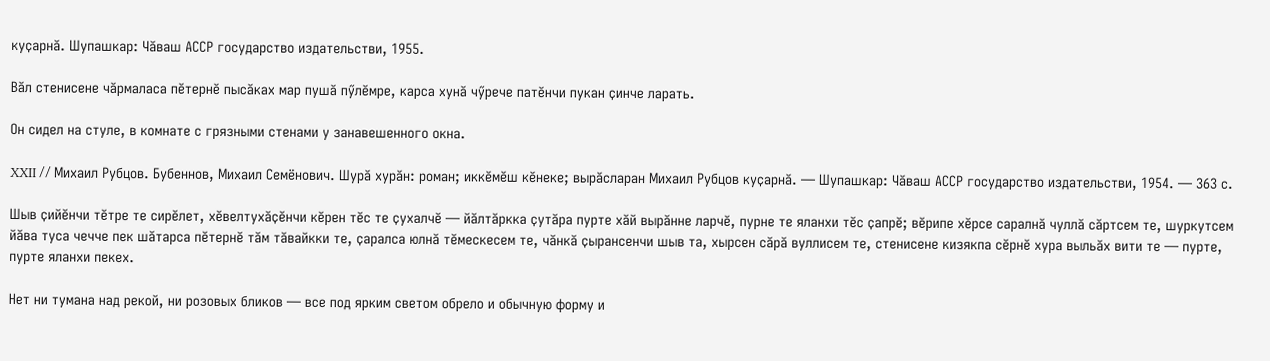куҫарнӑ. Шупашкар: Чӑваш АССР государство издательстви, 1955.

Вӑл стенисене чӑрмаласа пӗтернӗ пысӑках мар пушӑ пӳлӗмре, карса хунӑ чӳрече патӗнчи пукан ҫинче ларать.

Он сидел на стуле, в комнате с грязными стенами у занавешенного окна.

XXII // Михаил Рубцов. Бубеннов, Михаил Семёнович. Шурӑ хурӑн: роман; иккӗмӗш кӗнеке; вырӑсларан Михаил Рубцов куҫарнӑ. — Шупашкар: Чӑваш АССР государство издательстви, 1954. — 363 с.

Шыв ҫийӗнчи тӗтре те сирӗлет, хӗвелтухӑҫӗнчи кӗрен тӗс те ҫухалчӗ — йӑлтӑркка ҫутӑра пурте хӑй вырӑнне ларчӗ, пурне те яланхи тӗс ҫапрӗ; вӗрипе хӗрсе саралнӑ чуллӑ сӑртсем те, шуркутсем йӑва туса чечче пек шӑтарса пӗтернӗ тӑм тӑвайкки те, ҫаралса юлнӑ тӗмескесем те, чӑнкӑ ҫырансенчи шыв та, хырсен сӑрӑ вуллисем те, стенисене кизякпа сӗрнӗ хура выльӑх вити те — пурте, пурте яланхи пекех.

Нет ни тумана над рекой, ни розовых бликов — все под ярким светом обрело и обычную форму и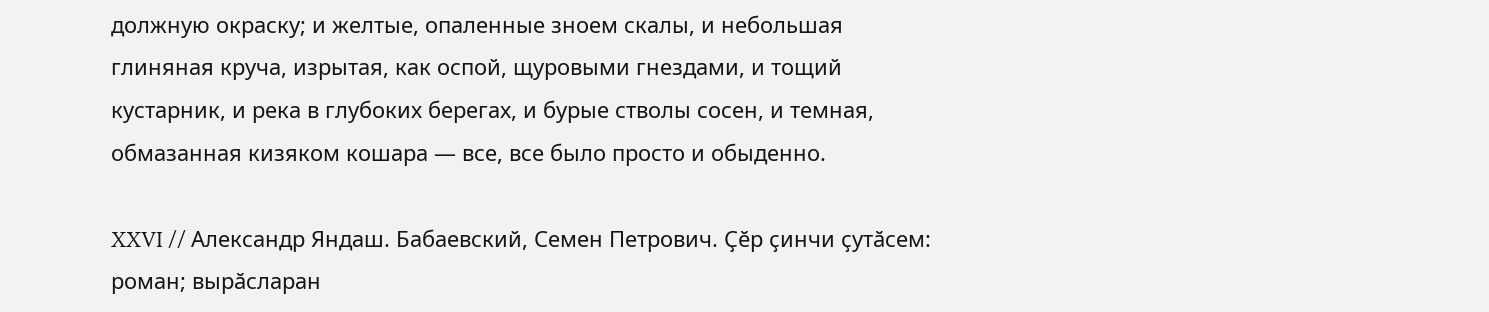должную окраску; и желтые, опаленные зноем скалы, и небольшая глиняная круча, изрытая, как оспой, щуровыми гнездами, и тощий кустарник, и река в глубоких берегах, и бурые стволы сосен, и темная, обмазанная кизяком кошара — все, все было просто и обыденно.

XXVI // Александр Яндаш. Бабаевский, Семен Петрович. Ҫӗр ҫинчи ҫутӑсем: роман; вырӑсларан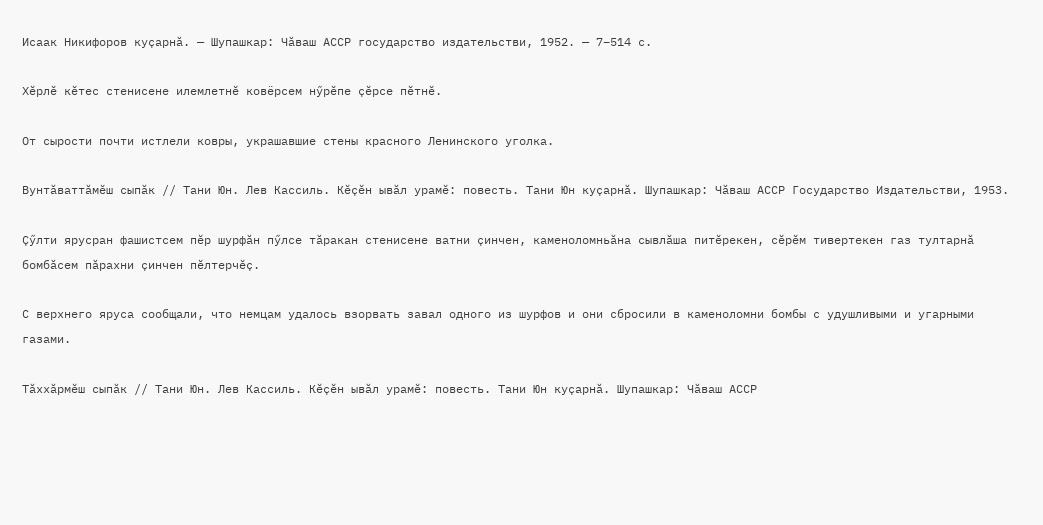Исаак Никифоров куҫарнӑ. — Шупашкар: Чӑваш АССР государство издательстви, 1952. — 7–514 с.

Хӗрлӗ кӗтес стенисене илемлетнӗ ковёрсем нӳрӗпе ҫӗрсе пӗтнӗ.

От сырости почти истлели ковры, украшавшие стены красного Ленинского уголка.

Вунтӑваттӑмӗш сыпӑк // Тани Юн. Лев Кассиль. Кӗҫӗн ывӑл урамӗ: повесть. Тани Юн куҫарнӑ. Шупашкар: Чӑваш АССР Государство Издательстви, 1953.

Ҫӳлти ярусран фашистсем пӗр шурфӑн пӳлсе тӑракан стенисене ватни ҫинчен, каменоломньӑна сывлӑша питӗрекен, сӗрӗм тивертекен газ тултарнӑ бомбӑсем пӑрахни ҫинчен пӗлтерчӗҫ.

С верхнего яруса сообщали, что немцам удалось взорвать завал одного из шурфов и они сбросили в каменоломни бомбы с удушливыми и угарными газами.

Тӑххӑрмӗш сыпӑк // Тани Юн. Лев Кассиль. Кӗҫӗн ывӑл урамӗ: повесть. Тани Юн куҫарнӑ. Шупашкар: Чӑваш АССР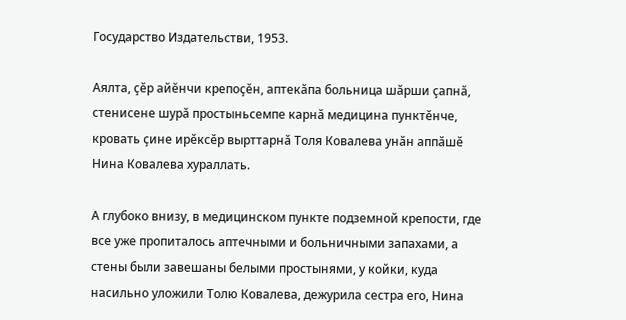Государство Издательстви, 1953.

Аялта, ҫӗр айӗнчи крепоҫӗн, аптекӑпа больница шӑрши ҫапнӑ, стенисене шурӑ простыньсемпе карнӑ медицина пунктӗнче, кровать ҫине ирӗксӗр вырттарнӑ Толя Ковалева унӑн аппӑшӗ Нина Ковалева хураллать.

А глубоко внизу, в медицинском пункте подземной крепости, где все уже пропиталось аптечными и больничными запахами, а стены были завешаны белыми простынями, у койки, куда насильно уложили Толю Ковалева, дежурила сестра его, Нина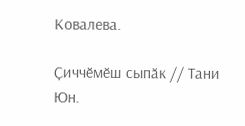Ковалева.

Ҫиччӗмӗш сыпӑк // Тани Юн.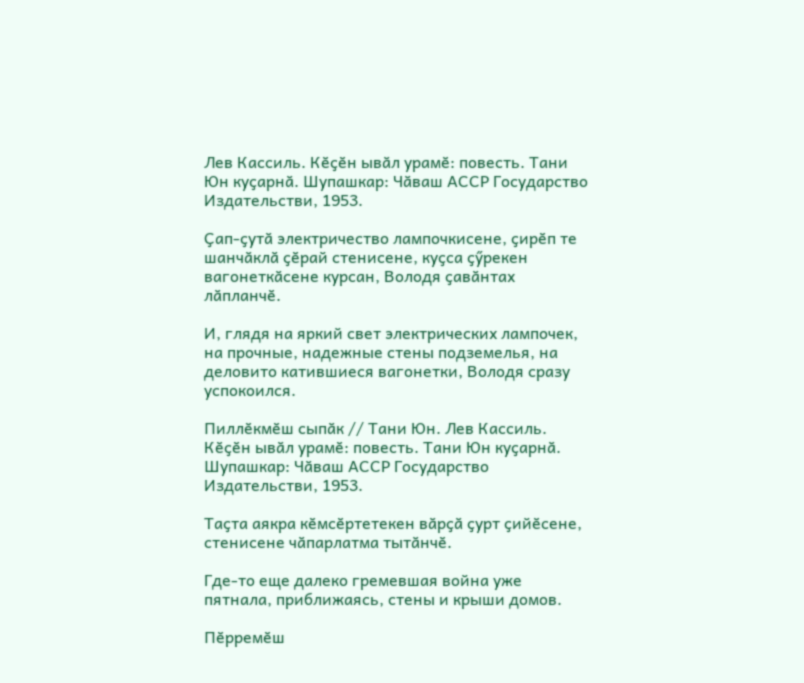Лев Кассиль. Кӗҫӗн ывӑл урамӗ: повесть. Тани Юн куҫарнӑ. Шупашкар: Чӑваш АССР Государство Издательстви, 1953.

Ҫап-ҫутӑ электричество лампочкисене, ҫирӗп те шанчӑклӑ ҫӗрай стенисене, куҫса ҫӳрекен вагонеткӑсене курсан, Володя ҫавӑнтах лӑпланчӗ.

И, глядя на яркий свет электрических лампочек, на прочные, надежные стены подземелья, на деловито катившиеся вагонетки, Володя сразу успокоился.

Пиллӗкмӗш сыпӑк // Тани Юн. Лев Кассиль. Кӗҫӗн ывӑл урамӗ: повесть. Тани Юн куҫарнӑ. Шупашкар: Чӑваш АССР Государство Издательстви, 1953.

Таҫта аякра кӗмсӗртетекен вӑрҫӑ ҫурт ҫийӗсене, стенисене чӑпарлатма тытӑнчӗ.

Где-то еще далеко гремевшая война уже пятнала, приближаясь, стены и крыши домов.

Пӗрремӗш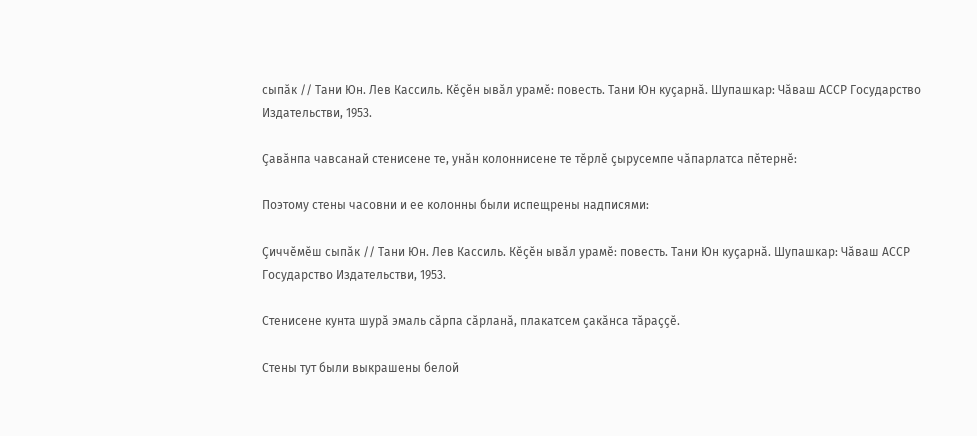сыпӑк // Тани Юн. Лев Кассиль. Кӗҫӗн ывӑл урамӗ: повесть. Тани Юн куҫарнӑ. Шупашкар: Чӑваш АССР Государство Издательстви, 1953.

Ҫавӑнпа чавсанай стенисене те, унӑн колоннисене те тӗрлӗ ҫырусемпе чӑпарлатса пӗтернӗ:

Поэтому стены часовни и ее колонны были испещрены надписями:

Ҫиччӗмӗш сыпӑк // Тани Юн. Лев Кассиль. Кӗҫӗн ывӑл урамӗ: повесть. Тани Юн куҫарнӑ. Шупашкар: Чӑваш АССР Государство Издательстви, 1953.

Стенисене кунта шурӑ эмаль сӑрпа сӑрланӑ, плакатсем ҫакӑнса тӑраҫҫӗ.

Стены тут были выкрашены белой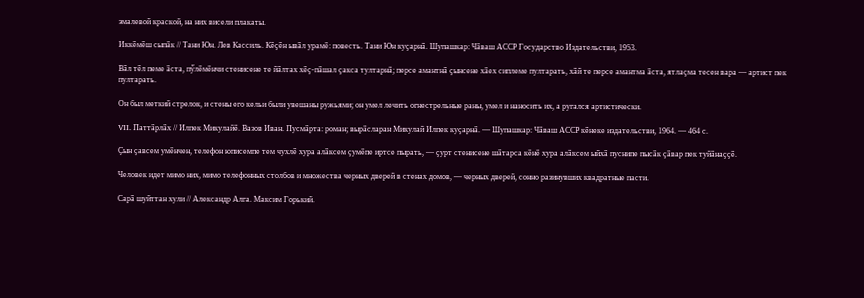эмалевой краской, на них висели плакаты.

Иккӗмӗш сыпӑк // Тани Юн. Лев Кассиль. Кӗҫӗн ывӑл урамӗ: повесть. Тани Юн куҫарнӑ. Шупашкар: Чӑваш АССР Государство Издательстви, 1953.

Вӑл тӗл пеме ӑста, пӳлӗмӗнчи стенисене те йӑлтах хӗҫ-пӑшал ҫакса тултарнӑ; персе амантнӑ ҫынсене хӑех сиплеме пултарать, хӑй те персе амантма ӑста, ятлаҫма тесен вара — артист пек пултарать.

Он был меткий стрелок, и стены его кельи были увешаны ружьями; он умел лечить огнестрельные раны, умел и наносить их, а ругался артистически.

VII. Паттӑрлӑх // Илпек Микулайӗ. Вазов Иван. Пусмӑрта: роман; вырӑсларан Микулай Илпек куҫарнӑ. — Шупашкар: Чӑваш АССР кӗнеке издательстви, 1964. — 464 с.

Ҫын ҫавсем умӗнчен, телефон юписемпе тем чухлӗ хура алӑксем ҫумӗпе иртсе пырать, — ҫурт стенисене шӑтарса кӗнӗ хура алӑксем ыйхӑ пуснипе пысӑк ҫӑвар пек туйӑнаҫҫӗ.

Человек идет мимо них, мимо телефонных столбов и множества черных дверей в стенах домов, — черных дверей, сонно разинувших квадратные пасти.

Сарӑ шуйттан хули // Александр Алга. Максим Горький.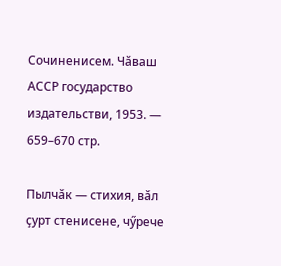Сочиненисем. Чӑваш АССР государство издательстви, 1953. — 659–670 стр.

Пылчӑк — стихия, вӑл ҫурт стенисене, чӳрече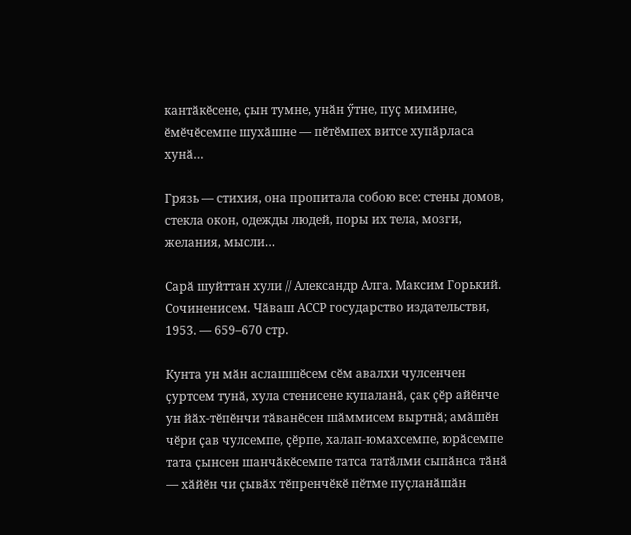кантӑкӗсене, ҫын тумне, унӑн ӳтне, пуҫ мимине, ӗмӗчӗсемпе шухӑшне — пӗтӗмпех витсе хупӑрласа хунӑ…

Грязь — стихия, она пропитала собою все: стены домов, стекла окон, одежды людей, поры их тела, мозги, желания, мысли…

Сарӑ шуйттан хули // Александр Алга. Максим Горький. Сочиненисем. Чӑваш АССР государство издательстви, 1953. — 659–670 стр.

Кунта ун мӑн аслашшӗсем сӗм авалхи чулсенчен ҫуртсем тунӑ, хула стенисене купаланӑ, ҫак ҫӗр айӗнче ун йӑх-тӗпӗнчи тӑванӗсен шӑммисем выртнӑ; амӑшӗн чӗри ҫав чулсемпе, ҫӗрпе, халап-юмахсемпе, юрӑсемпе тата ҫынсен шанчӑкӗсемпе татса татӑлми сыпӑнса тӑнӑ — хӑйӗн чи ҫывӑх тӗпренчӗкӗ пӗтме пуҫланӑшӑн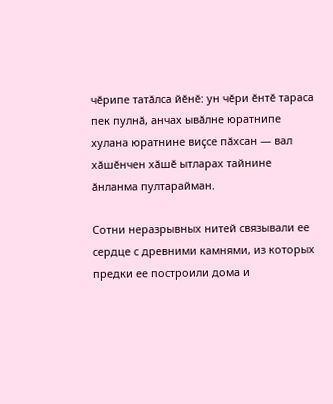чӗрипе татӑлса йӗнӗ: ун чӗри ӗнтӗ тараса пек пулнӑ, анчах ывӑлне юратнипе хулана юратнине виҫсе пӑхсан — вал хӑшӗнчен хӑшӗ ытларах тайнине ӑнланма пултарайман.

Сотни неразрывных нитей связывали ее сердце с древними камнями, из которых предки ее построили дома и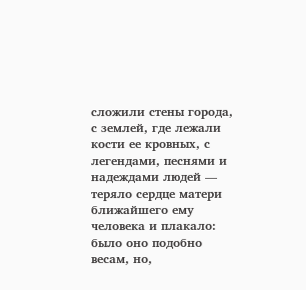сложили стены города, с землей, где лежали кости ее кровных, с легендами, песнями и надеждами людей — теряло сердце матери ближайшего ему человека и плакало: было оно подобно весам, но,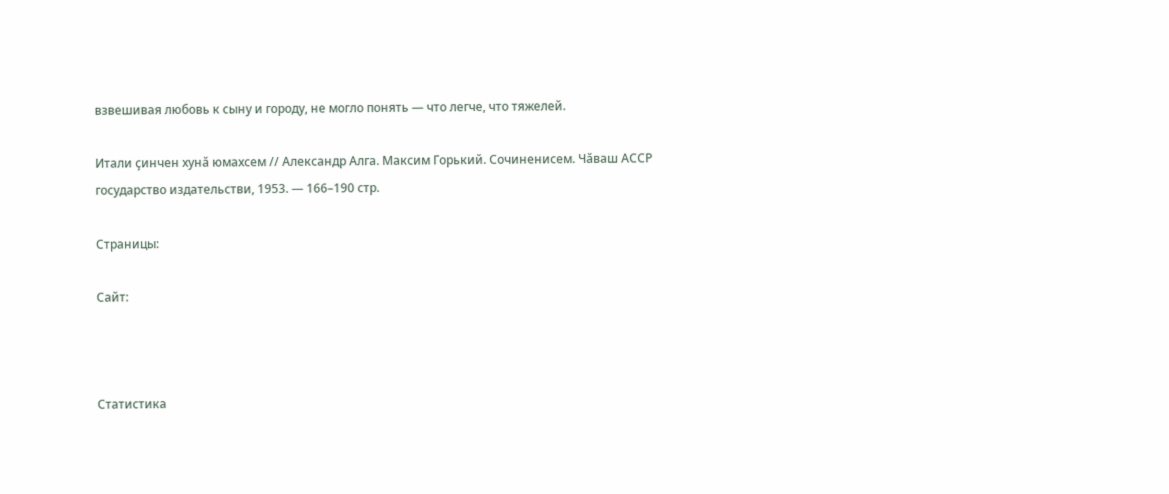взвешивая любовь к сыну и городу, не могло понять — что легче, что тяжелей.

Итали ҫинчен хунӑ юмахсем // Александр Алга. Максим Горький. Сочиненисем. Чӑваш АССР государство издательстви, 1953. — 166–190 стр.

Страницы:

Сайт:



Статистика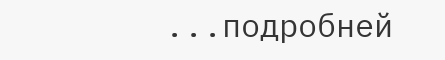...подробней